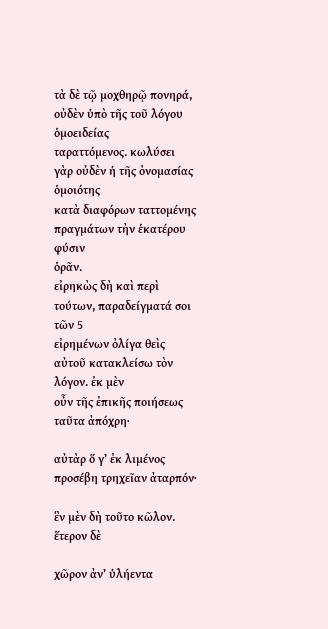τὰ δὲ τῷ μοχθηρῷ πονηρά, οὐδὲν ὑπὸ τῆς τοῦ λόγου ὁμοειδείας
ταραττόμενος. κωλύσει γὰρ οὐδὲν ἡ τῆς ὀνομασίας ὁμοιότης
κατὰ διαφόρων ταττομένης πραγμάτων τὴν ἑκατέρου φύσιν
ὁρᾶν.
εἰρηκὼς δὴ καὶ περὶ τούτων, παραδείγματά σοι τῶν 5
εἰρημένων ὀλίγα θεὶς αὐτοῦ κατακλείσω τὸν λόγον. ἐκ μὲν
οὖν τῆς ἐπικῆς ποιήσεως ταῦτα ἀπόχρη·

αὐτὰρ ὅ γ’ ἐκ λιμένος προσέβη τρηχεῖαν ἀταρπόν·

ἓν μὲν δὴ τοῦτο κῶλον. ἕτερον δὲ

χῶρον ἀν’ ὑλήεντα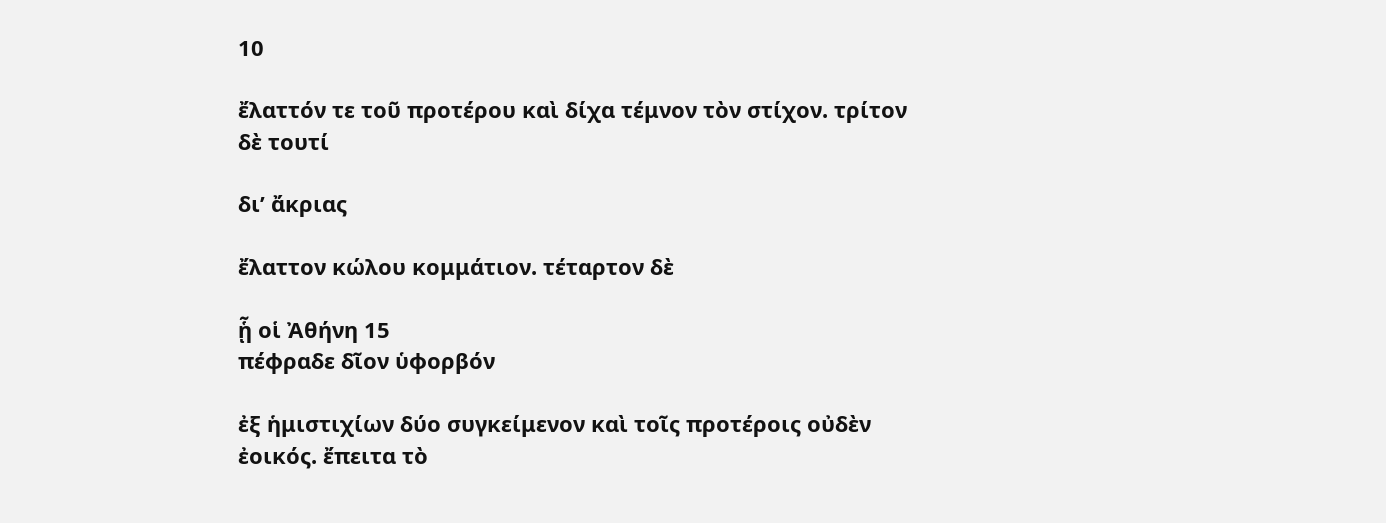10

ἔλαττόν τε τοῦ προτέρου καὶ δίχα τέμνον τὸν στίχον. τρίτον
δὲ τουτί

δι’ ἄκριας

ἔλαττον κώλου κομμάτιον. τέταρτον δὲ

ᾗ οἱ Ἀθήνη 15
πέφραδε δῖον ὑφορβόν

ἐξ ἡμιστιχίων δύο συγκείμενον καὶ τοῖς προτέροις οὐδὲν
ἐοικός. ἔπειτα τὸ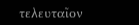τελευταῖον